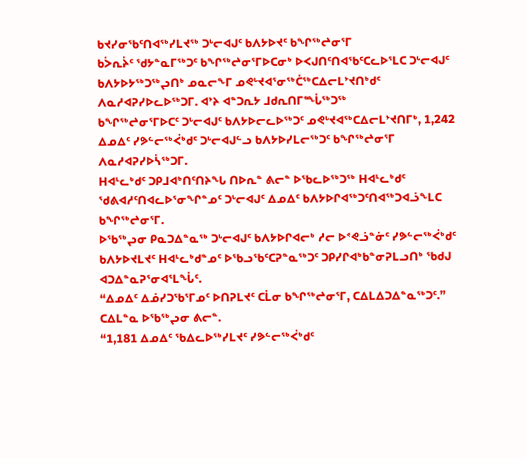ᑲᔪᓯᓂᖃᑦᑎᐊᖅᓯᒪᔪᖅ ᑐᒡᓕᐊᒍᑦ ᑲᐱᔭᐅᔪᑦ ᑲᖏᖅᖠᓂᕐᒥ
ᑲᐴᕆᔩᑦ ᖁᔭᓐᓇᒥᖅᑐᑦ ᑲᖏᖅᖠᓂᕐᒥᐅᑕᓂᒃ ᐅᐸᒍᑎᑦᑎᐊᖃᑦᑕᓚᐅᕐᒪᑕ ᑐᒡᓕᐊᒍᑦ ᑲᐱᔭᐅᔭᖅᑐᖅᖢᑎᒃ ᓄᓇᓕᖕᒥ ᓄᕙᒡᔪᐊᕐᓂᖅᑖᖅᑕᐃᓕᒪᔾᔪᑎᒃᑯᑦ ᐱᓇᓱᐊᕈᓯᐅᓚᐅᖅᑐᒥ. ᐊᔾᔨ ᐊᓐᑐᕆᔭ ᒧᑯᕆᑎᒥᙶᖅᑐᖅ
ᑲᖏᖅᖠᓂᕐᒥᐅᑕᑦ ᑐᒡᓕᐊᒍᑦ ᑲᐱᔭᐅᓕᓚᐅᖅᑐᑦ ᓄᕙᒡᔪᐊᖅᑕᐃᓕᒪᔾᔪᑎᒥᒃ, 1,242 ᐃᓄᐃᑦ ᓯᕗᓪᓕᖅᐹᒃᑯᑦ ᑐᒡᓕᐊᒍᓪᓗ ᑲᐱᔭᐅᓯᒪᓕᖅᑐᑦ ᑲᖏᖅᖠᓂᕐᒥ ᐱᓇᓱᐊᕈᓯᐅᓵᖅᑐᒥ.
Hᐊᒻᓚᒃᑯᑦ ᑐᑭᒧᐊᒃᑎᑦᑎᔨᖓ ᑎᐅᕆᓐ ᕕᓕᓐ ᐅᖃᓚᐅᖅᑐᖅ Hᐊᒻᓚᒃᑯᑦ ᖁᕕᐊᓱᑦᑎᐊᓚᐅᕐᓂᖏᓐᓄᑦ ᑐᒡᓕᐊᒍᑦ ᐃᓄᐃᑦ ᑲᐱᔭᐅᒋᐊᖅᑐᑦᑎᐊᖅᑐᐊᓘᖕᒪᑕ ᑲᖏᖅᖠᓂᕐᒥ.
ᐅᖃᖅᖢᓂ ᑭᓇᑐᐃᓐᓇᖅ ᑐᒡᓕᐊᒍᑦ ᑲᐱᔭᐅᒋᐊᓕᒃ ᓱᓕ ᐅᕝᕙᓘᓐᓃᑦ ᓯᕗᓪᓕᖅᐹᒃᑯᑦ ᑲᐱᔭᐅᔪᒪᔪᑦ Hᐊᒻᓚᒃᑯᓐᓄᑦ ᐅᖃᓗᖃᑦᑕᕈᓐᓇᖅᑐᑦ ᑐᑭᓯᒋᐊᒃᑲᓐᓂᕈᒪᓗᑎᒃ ᖃᑯᒍ ᐊᑐᐃᓐᓇᕈᕐᓂᐊᕐᒪᖔᑦ.
“ᐃᓄᐃᑦ ᐃᓅᓯᑐᖃᕐᒥᓄᑦ ᐅᑎᕈᒪᔪᑦ ᑕᒫᓂ ᑲᖏᖅᖠᓂᕐᒥ, ᑕᐃᒪᐃᑐᐃᓐᓇᖅᑐᑦ.” ᑕᐃᒪᓐᓇ ᐅᖃᖅᖢᓂ ᕕᓕᓐ.
“1,181 ᐃᓄᐃᑦ ᖃᐃᓚᐅᖅᓯᒪᔪᑦ ᓯᕗᓪᓕᖅᐹᒃᑯᑦ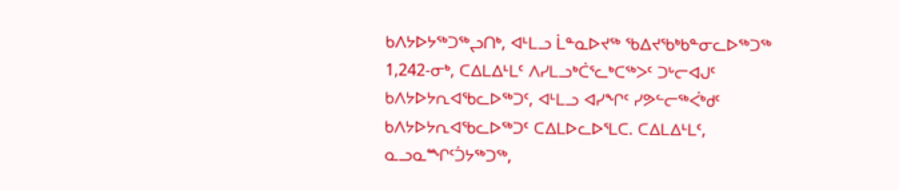ᑲᐱᔭᐅᔭᖅᑐᖅᖢᑎᒃ, ᐊᒻᒪᓗ ᒫᓐᓇᐅᔪᖅ ᖃᐃᔪᖃᒃᑲᓐᓂᓚᐅᖅᑐᖅ 1,242-ᓂᒃ, ᑕᐃᒪᐃᒻᒪᑦ ᐱᓯᒪᓗᒃᑖᕐᓚᒃᑕᖅᐳᑦ ᑐᒡᓕᐊᒍᑦ ᑲᐱᔭᐅᔭᕆᐊᖃᓚᐅᖅᑐᑦ, ᐊᒻᒪᓗ ᐊᓯᖏᑦ ᓯᕗᓪᓕᖅᐹᒃᑯᑦ ᑲᐱᔭᐅᔭᕆᐊᖃᓚᐅᖅᑐᑦ ᑕᐃᒪᐅᓚᐅᕐᒪᑕ. ᑕᐃᒪᐃᒻᒪᑦ, ᓇᓗᓇᙱᑦᑑᔭᖅᑐᖅ,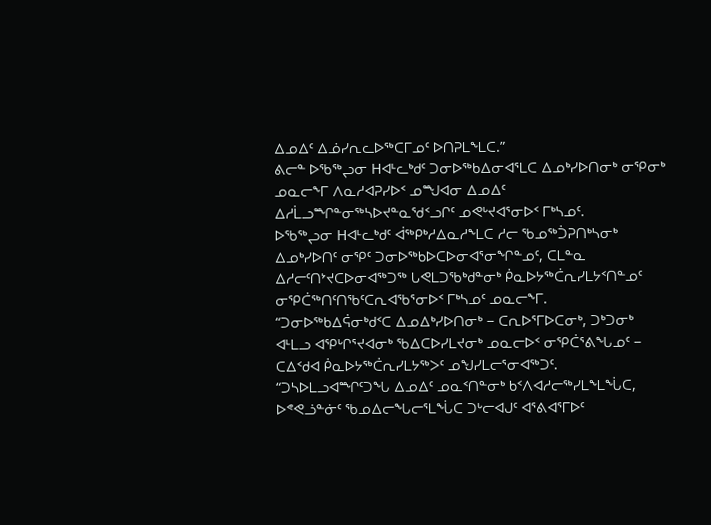ᐃᓄᐃᑦ ᐃᓅᓯᕆᓚᐅᖅᑕᒥᓄᑦ ᐅᑎᕈᒪᖕᒪᑕ.”
ᕕᓕᓐ ᐅᖃᖅᖢᓂ Hᐊᒻᓚᒃᑯᑦ ᑐᓂᐅᖅᑲᐃᓂᐊᕐᒪᑕ ᐃᓄᒃᓯᐅᑎᓂᒃ ᓂᕿᓂᒃ ᓄᓇᓕᖕᒥ ᐱᓇᓱᐊᕈᓯᐅᑉ ᓄᙳᐊᓂ ᐃᓄᐃᑦ ᐃᓱᒫᓗᙱᓐᓂᖅᓴᐅᔪᓐᓇᖁᑉᓗᒋᑦ ᓄᕙᒡᔪᐊᕐᓂᐅᑉ ᒥᒃᓴᓄᑦ.
ᐅᖃᖅᖢᓂ Hᐊᒻᓚᒃᑯᑦ ᐋᖅᑭᒃᓱᐃᓇᓱᖕᒪᑕ ᓱᓕ ᖃᓄᖅᑑᕈᑎᒃᓴᓂᒃ ᐃᓄᒃᓯᐅᑎᑦ ᓂᕿᑦ ᑐᓂᐅᖅᑲᐅᑕᐅᓂᐊᕐᓂᖏᓐᓄᑦ, ᑕᒪᓐᓇ ᐃᓱᓕᑦᑎᔾᔪᑕᐅᓂᐊᖅᑐᖅ ᒐᕙᒪᑐᖃᒃᑯᓐᓂᒃ ᑮᓇᐅᔭᖅᑖᕆᓯᒪᔭᑉᑎᓐᓄᑦ ᓂᕿᑖᖅᑎᑦᑎᖃᑦᑕᕆᐊᖃᕐᓂᐅᑉ ᒥᒃᓴᓄᑦ ᓄᓇᓕᖕᒥ.
“ᑐᓂᐅᖅᑲᐃᕌᓂᒃᑯᑉᑕ ᐃᓄᐃᒃᓯᐅᑎᓂᒃ − ᑕᕆᐅᕐᒥᐅᑕᓂᒃ, ᑐᒃᑐᓂᒃ ᐊᒻᒪᓗ ᐊᕿᒡᒋᕐᔪᐊᓂᒃ ᖃᐃᑕᐅᓯᒪᔪᓂᒃ ᓄᓇᓕᐅᑉ ᓂᕿᑖᕐᕕᖓᓄᑦ − ᑕᐃᑉᑯᐊ ᑮᓇᐅᔭᖅᑖᕆᓯᒪᔭᖅᐳᑦ ᓄᖑᓯᒪᓕᕐᓂᐊᖅᑐᑦ.
“ᑐᓴᐅᒪᓗᐊᙱᑦᑐᖓ ᐃᓄᐃᑦ ᓄᓇᑉᑎᓐᓂᒃ ᑲᑉᐱᐊᓱᓕᖅᓯᒪᖕᒪᖔᑕ, ᐅᕝᕙᓘᓐᓃᑦ ᖃᓄᐃᓕᖓᓕᕐᒪᖔᑕ ᑐᒡᓕᐊᒍᑦ ᐊᕐᕕᐊᕐᒥᐅᑦ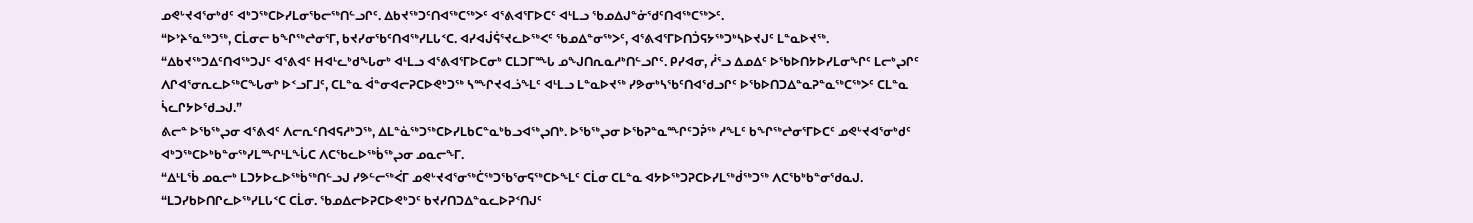ᓄᕙᒡᔪᐊᕐᓂᒃᑯᑦ ᐊᒃᑐᖅᑕᐅᓯᒪᓂᖃᓕᖅᑎᓪᓗᒋᑦ. ᐃᑲᔪᖅᑐᑦᑎᐊᖅᑕᖅᐳᑦ ᐊᕐᕕᐊᕐᒥᐅᑕᑦ ᐊᒻᒪᓗ ᖃᓄᐃᒍᓐᓃᖁᑦᑎᐊᖅᑕᖅᐳᑦ.
“ᐅᔾᔨᕐᓇᖅᑐᖅ, ᑕᒫᓂᓕ ᑲᖏᖅᖠᓂᕐᒥ, ᑲᔪᓯᓂᖃᑦᑎᐊᖅᓯᒪᒐᑉᑕ. ᐊᓯᐊᒎᕌᕐᔪᓚᐅᖅᐸᑦ ᖃᓄᐃᓐᓂᖅᐳᑦ, ᐊᕐᕕᐊᕐᒥᐅᑎᑑᕋᔭᖅᑐᒃᓴᐅᔪᒍᑦ ᒪᓐᓇᐅᔪᖅ.
“ᐃᑲᔪᖅᑐᐃᑦᑎᐊᖅᑐᒍᑦ ᐊᕐᕕᐊᑦ Hᐊᒻᓚᒃᑯᖓᓂᒃ ᐊᒻᒪᓗ ᐊᕐᕕᐊᕐᒥᐅᑕᓂᒃ ᑕᒪᑐᒥᙵ ᓄᖑᑎᕆᓇᓱᒃᑎᓪᓗᒋᑦ. ᑭᓯᐊᓂ, ᓲᕐᓗ ᐃᓄᐃᑦ ᐅᖃᐅᑎᔭᐅᓯᒪᓂᖏᑦ ᒪᓕᒃᖢᒋᑦ ᐱᒋᐊᕐᓂᕆᓚᐅᖅᑕᖓᓂᒃ ᐅᑉᓗᒥᒧᑦ, ᑕᒪᓐᓇ ᐋᓐᓂᐊᓕᕈᑕᐅᕙᒃᑐᖅ ᓴᙱᔪᐊᓘᖕᒪᑦ ᐊᒻᒪᓗ ᒪᓐᓇᐅᔪᖅ ᓯᕗᓂᒃᓴᖃᑦᑎᐊᖁᓗᒋᑦ ᐅᖃᐅᑎᑐᐃᓐᓇᕈᓐᓇᖅᑕᖅᐳᑦ ᑕᒪᓐᓇ ᓵᓚᒋᔭᐅᖁᓗᒍ.”
ᕕᓕᓐ ᐅᖃᖅᖢᓂ ᐊᕐᕕᐊᑦ ᐱᓕᕆᑦᑎᐊᕋᓱᒃᑐᖅ, ᐃᒪᓐᓈᖅᑐᖅᑕᐅᓯᒪᑲᑕᓐᓇᒃᑲᓗᐊᖅᖢᑎᒃ. ᐅᖃᖅᖢᓂ ᐅᖃᕈᓐᓇᙱᑦᑐᕉᖅ ᓱᖕᒪᑦ ᑲᖏᖅᖠᓂᕐᒥᐅᑕᑦ ᓄᕙᒡᔪᐊᕐᓂᒃᑯᑦ ᐊᒃᑐᖅᑕᐅᒃᑲᓐᓂᖅᓯᒪᙱᒻᒪᖔᑕ ᐱᑕᖃᓚᐅᖅᑳᖅᖢᓂ ᓄᓇᓕᖕᒥ.
“ᐃᒻᒪᖄ ᓄᓇᓕᒃ ᒪᑐᔭᐅᓚᐅᖅᑳᖅᑎᓪᓗᒍ ᓯᕗᓪᓕᖅᐹᒥ ᓄᕙᒡᔪᐊᕐᓂᖅᑖᖅᑐᖃᕐᓂᕋᖅᑕᐅᖕᒪᑦ ᑕᒫᓂ ᑕᒪᓐᓇ ᐊᔭᐅᖅᑐᕈᑕᐅᓯᒪᖅᑰᖅᑐᖅ ᐱᑕᖃᒃᑲᓐᓂᖁᓇᒍ.
“ᒪᑐᓯᑲᐅᑎᒋᓚᐅᖅᓯᒪᒐᑉᑕ ᑕᒫᓂ. ᖃᓄᐃᓕᐅᕈᑕᐅᕙᒃᑐᑦ ᑲᔪᓯᑎᑐᐃᓐᓇᓚᐅᕈᑉᑎᒍᑦ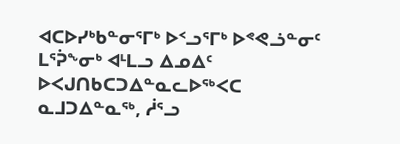ᐊᑕᐅᓯᒃᑲᓐᓂᕐᒥᒃ ᐅᑉᓗᕐᒥᒃ ᐅᕝᕙᓘᓐᓂᑦ ᒪᕐᕉᖕᓂᒃ ᐊᒻᒪᓗ ᐃᓄᐃᑦ ᐅᐸᒍᑎᑲᑕᑐᐃᓐᓇᓚᐅᖅᐸᑕ ᓇᒧᑐᐃᓐᓇᖅ, ᓲᕐᓗ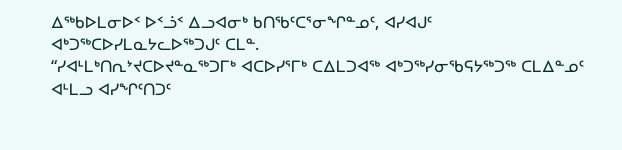ᐃᖅᑲᐅᒪᓂᐅᑉ ᐅᑉᓘᑉ ᐃᓗᐊᓂᒃ ᑲᑎᖃᑦᑕᕐᓂᖏᓐᓄᑦ, ᐊᓯᐊᒍᑦ ᐊᒃᑐᖅᑕᐅᓯᒪᓇᔭᓚᐅᖅᑐᒍᑦ ᑕᒪᓐ.
“ᓯᐊᒻᒪᒃᑎᕆᔾᔪᑕᐅᔪᓐᓇᖅᑐᒥᒃ ᐊᑕᐅᓯᕐᒥᒃ ᑕᐃᒪᑐᐊᖅ ᐊᒃᑐᖅᓯᓂᖃᕋᔭᖅᑐᖅ ᑕᒪᐃᓐᓄᑦ ᐊᒻᒪᓗ ᐊᓯᖏᑦᑎᑐᑦ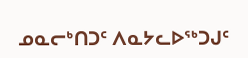ᓄᓇᓕᒃᑎᑐᑦ ᐱᓇᔭᓚᐅᖅᑐᒍᑦ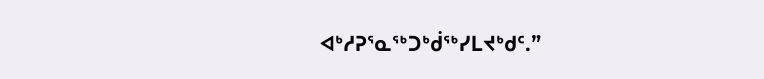ᐊᒃᓱᕈᕐᓇᖅᑐᒃᑰᖅᓯᒪᔪᒃᑯᑦ.”